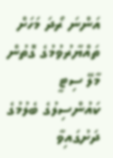އަންނަ ރޯދަ މަހަށް ތައްޔާރުވުމުގެ ގޮތުން މާލޭ ސިޓީ ކައުންސިލުގެ ބެލުމުގެ ދަށުގައިވާ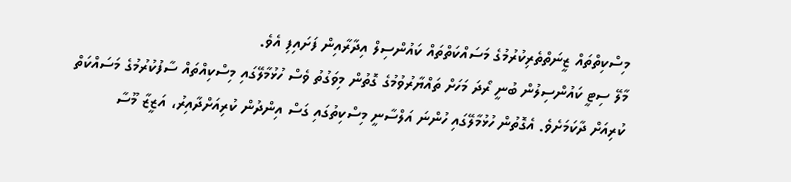މިސްކިތްތައް ޒީނަތްތެރިކުރުމުގެ މަސައްކަތްތައް ކައުންސިލް އިދާރާއިން ފަށައިފި އެވެ.
މާލޭ ސިޓީ ކައުންސިލުން ބުނީ ރޯދަ މަހަށް ތައްޔާރުވުމުގެ ގޮތުން މިވަގުތު ވެސް ހުޅުމާލޭގައި މިސްކިއްތައް ސާފުކުރުމުގެ މަސައްކަތް ކުރިއަށް ދާކަމަށެވެ. އެގޮތުން ހުޅުމާލޭގައި ހުންނަ އަލްސާނީ މިސްކިތުގައި ގަސް އިންދުން ކުރިއަށްދާއިރު، އަޒީޒާ މޫސާ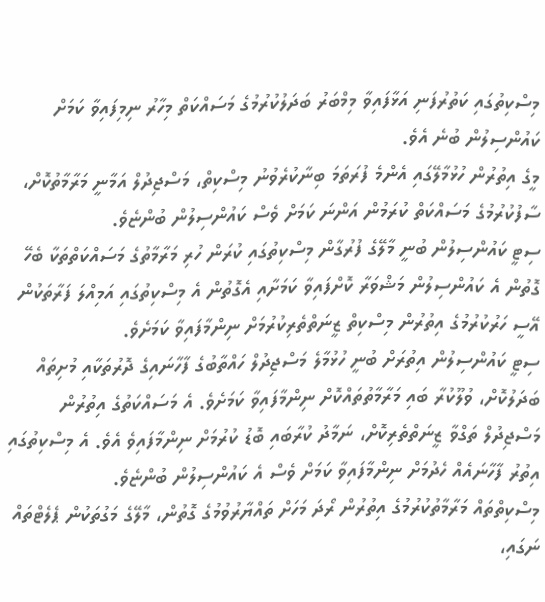މިސްކިތުގައި ކަތުރުފަނި އަޅާފައިވާ މިމްބަރު ބަދަލުކުރުމުގެ މަސައްކަތް މިހާރު ނިމިފައިވާ ކަމަށް ކައުންސިލުން ބުނެ އެވެ.
މީގެ އިތުރުން ހުޅުމާލޭގައި އެންމެ ފުރަތަމަ ބިނާކުރެވުނު މިސްކިތް، މަސްޖިދުލް އަމާނީ މަރާމާތުކޮށް، ސާފުކުރުމުގެ މަސައްކަތް ކުރަމުން އަންނަ ކަމަށް ވެސް ކައުންސިލުން ބުންޏެވެ.
ސިޓީ ކައުންސިލުން ބުނީ މާލޭގެ ފުރުގާން މިސްކިތުގައި ކުރަން ހުރި މަރާމާތުގެ މަސައްކަތްތަކާ ބެހޭ ގޮތުން އެ ކައުންސިލުން މަޝްވަރާ ކޮށްފައިވާ ކަމަށާއި އެގޮތުން އެ މިސްކިތުގައި އަމިއްލަ ފަރާތަކުން އޭސީ ހަރުކުރުމުގެ އިތުރުން މިސްކިތް ޒީނަތްތެރިކުރުމަށް ނިންމާފައިވާ ކަމަށެވެ.
ސިޓީ ކައުންސިލުން އިތުރަށް ބުނީ ހުޅުމާލެ މަސްޖިދުލް ހައްތާބުގެ ފާހާނައިގެ ދޮރުތަކާއި މުށިތައް ބަދަލުކޮށް، ވުލޫކުރާ ބައި މަރާމާތުތައްކޮށް ނިންމާފައިވާ ކަމަށެވެ. އެ މަސައްކަތުގެ އިތުރުން މަސްޖިދުލް ތަގްވާ ޒީނަތްތެރިކޮށް، ނަމާދު ކުރާބައި ބޮޑު ކުރުމަށް ނިންމާފައިވެ އެވެ. އެ މިސްކިތުގައި އިތުރު ފާހާނައެއް ހެދުމަށް ނިންމާފައިވާ ކަމަށް ވެސް އެ ކައުންސިލުން ބުންޏެވެ.
މިސްކިތްތައް މަރާމާތުކުރުމުގެ އިތުރުން ރޯދަ މަހަށް ތައްޔާރުވުމުގެ ގޮތުން، މާލޭގެ މަގުތަކުން ޕެލެޓްތައް ނަގައި،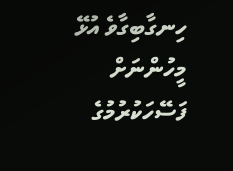ހިނގާބިގާވެ އުޅޭ މީހުންނަށް ފަސޭހަކުރުމުގެ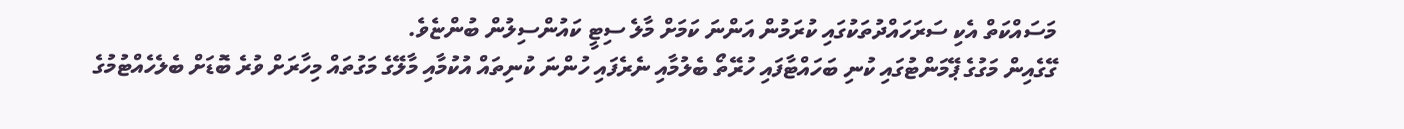މަސައްކަތް އެކި ސަރަހައްދުތަކުގައި ކުރަމުން އަންނަ ކަމަށް މާލެ ސިޓީ ކައުންސިލުން ބުންޏެވެ.
ގޭގެއިން މަގުގެ ޕޭމަންޓުގައި ކުނި ބަހައްޓާފައި ހުރޭތޯ ބެލުމާއި ނެރެފައި ހުންނަ ކުނިތައް އުކުމާއި މާލޭގެ މަގުތައް މިހާރަށް ވުރެ ބޮޑަށް ބެލެހެއްޓުމުގެ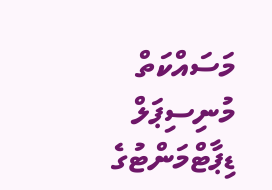މަސައްކަތް މުނިސިޕަލް ޑިޕާޓްމަންޓުގެ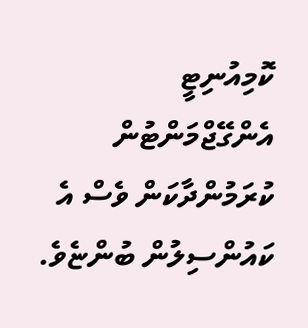ކޮމިއުނިޓީ އެންގޭޖްމަންޓުން ކުރަމުންދާކަން ވެސް އެ ކައުންސިލުން ބުންޏެވެ.